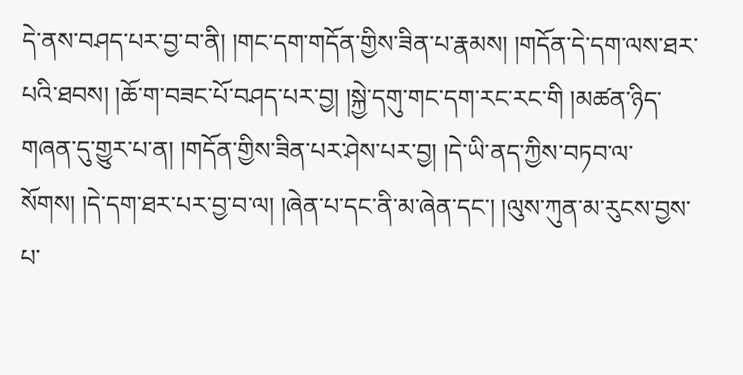དེ་ནས་བཤད་པར་བྱ་བ་ནི། །གང་དག་གདོན་གྱིས་ཟིན་པ་རྣམས། །གདོན་དེ་དག་ལས་ཐར་པའི་ཐབས། །ཆོ་ག་བཟང་པོ་བཤད་པར་བྱ། །སྐྱེ་དགུ་གང་དག་རང་རང་གི །མཚན་ཉིད་གཞན་དུ་གྱུར་པ་ན། །གདོན་གྱིས་ཟིན་པར་ཤེས་པར་བྱ། །དེ་ཡི་ནད་ཀྱིས་བཏབ་ལ་སོགས། །དེ་དག་ཐར་པར་བྱ་བ་ལ། །ཞེན་པ་དང་ནི་མ་ཞེན་དང་། །ལུས་ཀུན་མ་རུངས་བྱས་པ་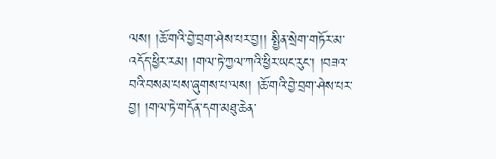ལས། །ཆོ་གའི་བྱེ་བྲག་ཤེས་པར་བྱ།། སྤྱིན་སྲེག་གཏོར་མ་འདོད་ཕྱིར་རམ། །གལ་ཏེ་ཀྱལ་ཀའི་ཕྱིར་ཡང་རུང་། །བཟའ་བའི་བསམ་པས་ཞུགས་པ་ལས། །ཆོ་གའི་བྱེ་བྲག་ཤེས་པར་བྱ། །གལ་ཏེ་གདོན་དག་མཐུ་ཆེན་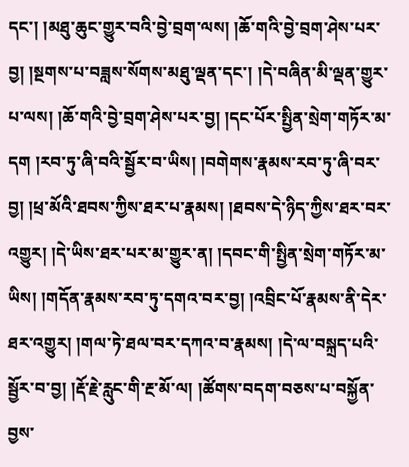དང་། །མཐུ་ཆུང་གྱུར་བའི་བྱེ་བྲག་ལས། །ཆོ་གའི་བྱེ་བྲག་ཤེས་པར་བྱ། །སྔགས་པ་བཟླས་སོགས་མཐུ་ལྡན་དང་། །དེ་བཞིན་མི་ལྡན་གྱུར་པ་ལས། །ཆོ་གའི་བྱེ་བྲག་ཤེས་པར་བྱ། །དང་པོར་སྤྱིན་སྲེག་གཏོར་མ་དག །རབ་ཏུ་ཞི་བའི་སྦྱོར་བ་ཡིས། །བགེགས་རྣམས་རབ་ཏུ་ཞི་བར་བྱ། །ཕྲ་མོའི་ཐབས་ཀྱིས་ཐར་པ་རྣམས། །ཐབས་དེ་ཉིད་ཀྱིས་ཐར་བར་འགྱུར། །དེ་ཡིས་ཐར་པར་མ་གྱུར་ན། །དབང་གི་སྤྱིན་སྲེག་གཏོར་མ་ཡིས། །གདོན་རྣམས་རབ་ཏུ་དགའ་བར་བྱ། །འབྲིང་པོ་རྣམས་ནི་དེར་ཐར་འགྱུར། །གལ་ཏེ་ཐལ་བར་དཀའ་བ་རྣམས། །དེ་ལ་བསྐྲད་པའི་སྦྱོར་བ་བྱ། །རྡོ་རྗེ་རླུང་གི་རྔ་མོ་ལ། །ཚོགས་བདག་བཅས་པ་བསྐྱོན་བྱས་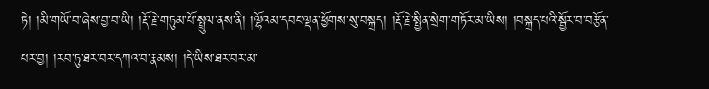ཏེ། །མི་གཡོ་བ་ཞེས་བྱ་བ་ཡི། །རྡོ་རྗེ་གཏུམ་པོ་སྤྲུལ་ནས་ནི། །ལྷོའམ་དབང་ལྡན་ཕྱོགས་སུ་བསྐྲད། །རྡོ་རྗེ་སྤྱིན་སྲེག་གཏོར་མ་ཡིས། །བསྐྲད་པའི་སྦྱོར་བ་བརྩོན་པར་བྱ། །རབ་ཏུ་ཐར་བར་དཀའ་བ་རྣམས། །དེ་ཡིས་ཐར་བར་མ་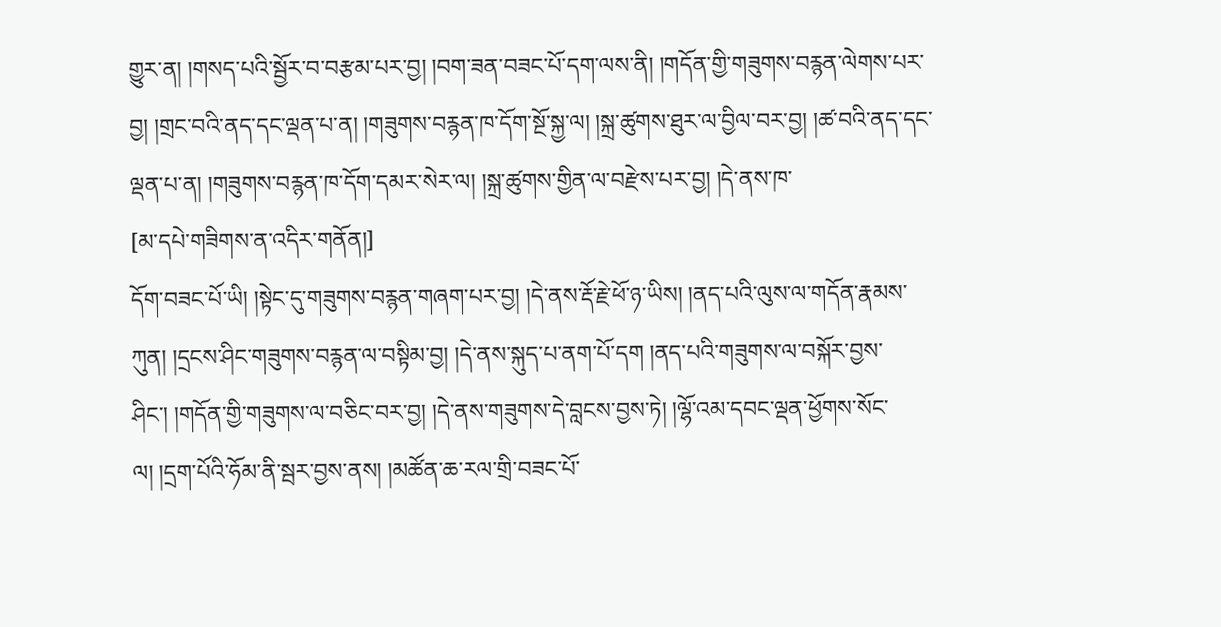གྱུར་ན། །གསད་པའི་སྦྱོར་བ་བརྩམ་པར་བྱ། །བག་ཟན་བཟང་པོ་དག་ལས་ནི། །གདོན་གྱི་གཟུགས་བརྙན་ལེགས་པར་བྱ། །གྲང་བའི་ནད་དང་ལྡན་པ་ན། །གཟུགས་བརྙན་ཁ་དོག་སྔོ་སྐྱ་ལ། །སྐྲ་ཚུགས་ཐུར་ལ་བྱིལ་བར་བྱ། །ཚ་བའི་ནད་དང་ལྡན་པ་ན། །གཟུགས་བརྙན་ཁ་དོག་དམར་སེར་ལ། །སྐྲ་ཚུགས་གྱིན་ལ་བརྫེས་པར་བྱ། །དེ་ནས་ཁ་
[མ་དཔེ་གཟིགས་ན་འདིར་གནོན།]
དོག་བཟང་པོ་ཡི། །སྟེང་དུ་གཟུགས་བརྙན་གཞག་པར་བྱ། །དེ་ནས་རྡོ་རྗེ་ཕོ་ཉ་ཡིས། །ནད་པའི་ལུས་ལ་གདོན་རྣམས་ཀུན། །དྲངས་ཤིང་གཟུགས་བརྙན་ལ་བསྟིམ་བྱ། །དེ་ནས་སྐུད་པ་ནག་པོ་དག །ནད་པའི་གཟུགས་ལ་བསྐོར་བྱས་ཤིང་། །གདོན་གྱི་གཟུགས་ལ་བཅིང་བར་བྱ། །དེ་ནས་གཟུགས་དེ་བླངས་བྱས་ཏེ། །ལྷོ་འམ་དབང་ལྡན་ཕྱོགས་སོང་ལ། །དྲག་པོའི་ཧོམ་ནི་སྦར་བྱས་ནས། །མཚོན་ཆ་རལ་གྲི་བཟང་པོ་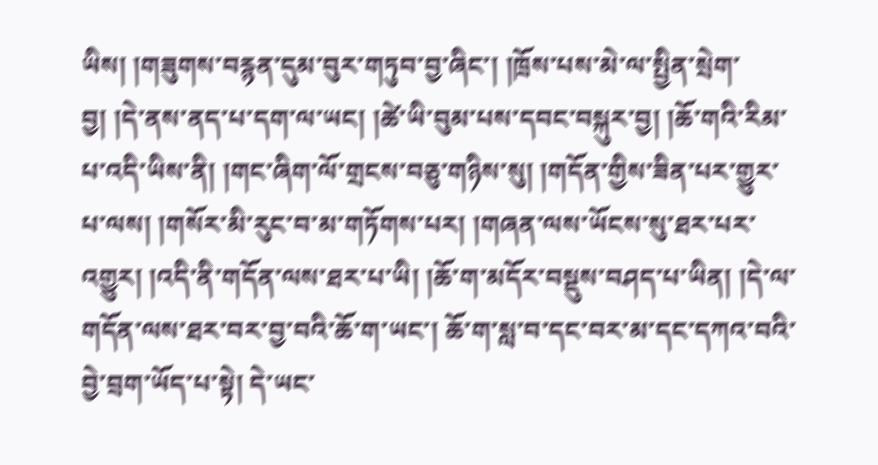ཡིས། །གཟུགས་བརྙན་དུམ་བུར་གཏུབ་བྱ་ཞིང་། །ཁྲོས་པས་མེ་ལ་སྤྱིན་སྲེག་བྱ། །དེ་ནས་ནད་པ་དག་ལ་ཡང། །ཚེ་ཡི་བུམ་པས་དབང་བསྐུར་བྱ། །ཆོ་གའི་རིམ་པ་འདི་ཡིས་ནི། །གང་ཞིག་ལོ་གྲངས་བཅུ་གཉིས་སུ། །གདོན་གྱིས་ཟིན་པར་གྱུར་པ་ལས། །གསོར་མི་རུང་བ་མ་གཏོགས་པར། །གཞན་ལས་ཡོངས་སུ་ཐར་པར་འགྱུར། །འདི་ནི་གདོན་ལས་ཐར་པ་ཡི། །ཆོ་ག་མདོར་བསྡུས་བཤད་པ་ཡིན། །དེ་ལ་གདོན་ལས་ཐར་བར་བྱ་བའི་ཆོ་ག་ཡང་། ཆོ་ག་སླ་བ་དང་བར་མ་དང་དཀའ་བའི་བྱེ་བྲག་ཡོད་པ་སྟེ། དེ་ཡང་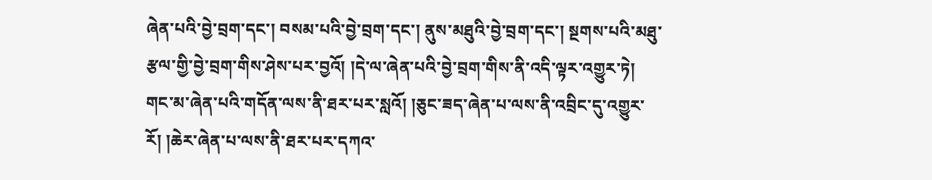ཞེན་པའི་བྱེ་བྲག་དང་། བསམ་པའི་བྱེ་བྲག་དང་། ནུས་མཐུའི་བྱེ་བྲག་དང་། སྔགས་པའི་མཐུ་རྩལ་གྱི་བྱེ་བྲག་གིས་ཤེས་པར་བྱའོ། །དེ་ལ་ཞེན་པའི་བྱེ་བྲག་གིས་ནི་འདི་ལྟར་འགྱུར་ཏེ། གང་མ་ཞེན་པའི་གདོན་ལས་ནི་ཐར་པར་སླའོ། །ཅུང་ཟད་ཞེན་པ་ལས་ནི་འབྲིང་དུ་འགྱུར་རོ། །ཆེར་ཞེན་པ་ལས་ནི་ཐར་པར་དཀའ་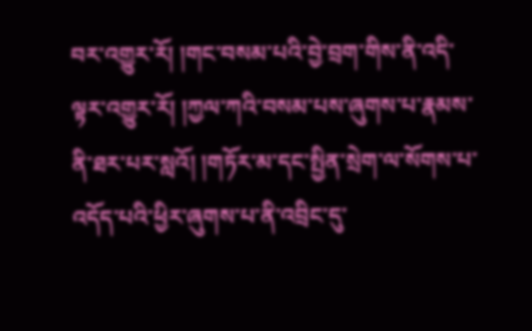བར་འགྱུར་རོ། །གང་བསམ་པའི་བྱེ་བྲག་གིས་ནི་འདི་ལྟར་འགྱུར་རོ། །ཀྱལ་ཀའི་བསམ་པས་ཞུགས་པ་རྣམས་ནི་ཐར་པར་སླའོ། །གཏོར་མ་དང་སྤྱིན་སྲེག་ལ་སོགས་པ་འདོད་པའི་ཕྱིར་ཞུགས་པ་ནི་འབྲིང་དུ་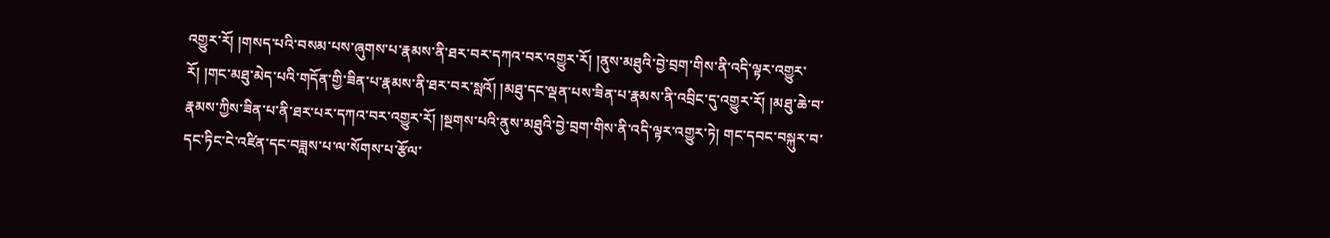འགྱུར་རོ། །གསད་པའི་བསམ་པས་ཞུགས་པ་རྣམས་ནི་ཐར་བར་དཀའ་བར་འགྱུར་རོ། །ནུས་མཐུའི་བྱེ་བྲག་གིས་ནི་འདི་ལྟར་འགྱུར་རོ། །གང་མཐུ་མེད་པའི་གདོན་གྱི་ཟིན་པ་རྣམས་ནི་ཐར་བར་སླའོ། །མཐུ་དང་ལྡན་པས་ཟིན་པ་རྣམས་ནི་འབྲིང་དུ་འགྱུར་རོ། །མཐུ་ཆེ་བ་རྣམས་ཀྱིས་ཟིན་པ་ནི་ཐར་པར་དཀའ་བར་འགྱུར་རོ། །སྔགས་པའི་ནུས་མཐུའི་བྱེ་བྲག་གིས་ནི་འདི་ལྟར་འགྱུར་ཏེ། གང་དབང་བསྐུར་བ་དང་ཏིང་ངེ་འཛིན་དང་བཟླས་པ་ལ་སོགས་པ་རྩོལ་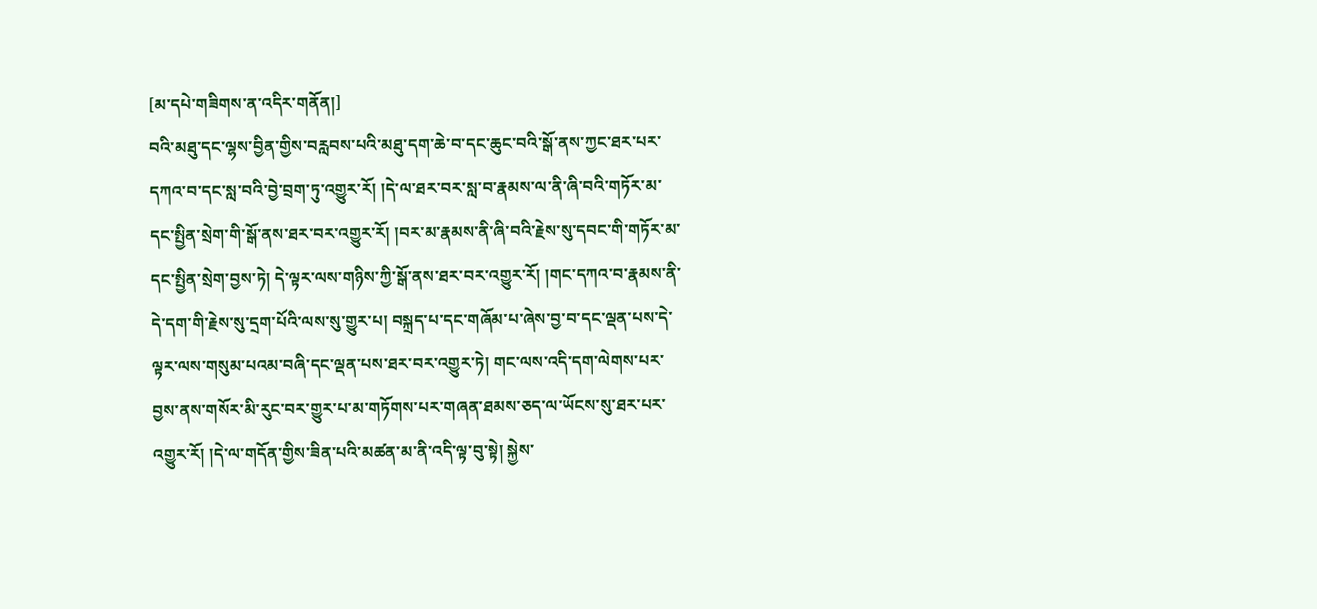[མ་དཔེ་གཟིགས་ན་འདིར་གནོན།]
བའི་མཐུ་དང་ལྷས་བྱིན་གྱིས་བརླབས་པའི་མཐུ་དག་ཆེ་བ་དང་ཆུང་བའི་སྒོ་ནས་ཀྱང་ཐར་པར་དཀའ་བ་དང་སླ་བའི་བྱེ་བྲག་ཏུ་འགྱུར་རོ། །དེ་ལ་ཐར་བར་སླ་བ་རྣམས་ལ་ནི་ཞི་བའི་གཏོར་མ་དང་སྤྱིན་སྲེག་གི་སྒོ་ནས་ཐར་བར་འགྱུར་རོ། །བར་མ་རྣམས་ནི་ཞི་བའི་རྗེས་སུ་དབང་གི་གཏོར་མ་དང་སྤྱིན་སྲེག་བྱས་ཏེ། དེ་ལྟར་ལས་གཉིས་ཀྱི་སྒོ་ནས་ཐར་བར་འགྱུར་རོ། །གང་དཀའ་བ་རྣམས་ནི་དེ་དག་གི་རྗེས་སུ་དྲག་པོའི་ལས་སུ་གྱུར་པ། བསྐྲད་པ་དང་གཞོམ་པ་ཞེས་བྱ་བ་དང་ལྡན་པས་དེ་ལྟར་ལས་གསུམ་པའམ་བཞི་དང་ལྡན་པས་ཐར་བར་འགྱུར་ཏེ། གང་ལས་འདི་དག་ལེགས་པར་བྱས་ནས་གསོར་མི་རུང་བར་གྱུར་པ་མ་གཏོགས་པར་གཞན་ཐམས་ཅད་ལ་ཡོངས་སུ་ཐར་པར་འགྱུར་རོ། །དེ་ལ་གདོན་གྱིས་ཟིན་པའི་མཚན་མ་ནི་འདི་ལྟ་བུ་སྟེ། སྐྱེས་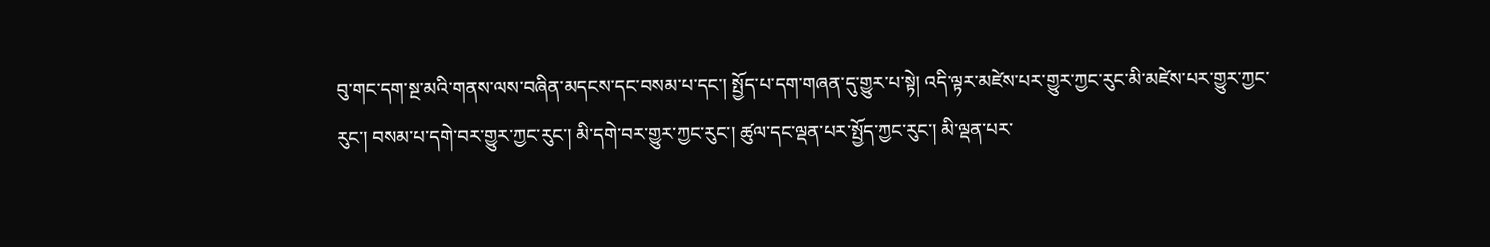བུ་གང་དག་སྔ་མའི་གནས་ལས་བཞིན་མདངས་དང་བསམ་པ་དང་། སྤྱོད་པ་དག་གཞན་དུ་གྱུར་པ་སྟེ། འདི་ལྟར་མཛེས་པར་གྱུར་ཀྱང་རུང་མི་མཛེས་པར་གྱུར་ཀྱང་རུང་། བསམ་པ་དགེ་བར་གྱུར་ཀྱང་རུང་། མི་དགེ་བར་གྱུར་ཀྱང་རུང་། ཚུལ་དང་ལྡན་པར་སྤྱོད་ཀྱང་རུང་། མི་ལྡན་པར་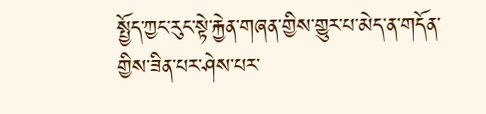སྤྱོད་ཀྱང་རུང་སྟེ་རྐྱེན་གཞན་གྱིས་གྱུར་པ་མེད་ན་གདོན་གྱིས་ཟིན་པར་ཤེས་པར་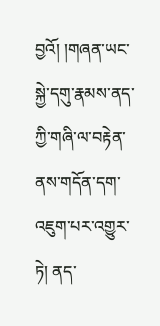བྱའོ། །གཞན་ཡང་སྐྱེ་དགུ་རྣམས་ནད་ཀྱི་གཞི་ལ་བརྟེན་ནས་གདོན་དག་འཇུག་པར་འགྱུར་ཏེ། ནད་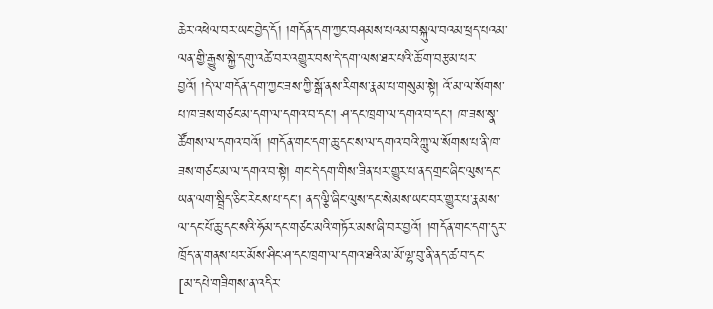ཆེར་འཕེལ་བར་ཡང་བྱེད་དོ། །གདོན་དག་ཀྱང་བཤམས་པའམ་བསྐུལ་བའམ་ཕྲད་པའམ་ལན་གྱི་རྒྱུས་སྐྱེ་དགུ་འཚེ་བར་འགྱུར་བས་དེ་དག་ལས་ཐར་པའི་ཆོ་ག་བརྩམ་པར་བྱའོ། །དེ་ལ་གདོན་དག་ཀྱང་ཟས་ཀྱི་སྒོ་ནས་རིགས་རྣམ་པ་གསུམ་སྟེ། འོ་མ་ལ་སོགས་པ་ཁ་ཟས་གཙང་མ་དག་ལ་དགའ་བ་དང་། ཤ་དང་ཁྲག་ལ་དགའ་བ་དང་། ཁ་ཟས་སྣ་ཚོགས་ལ་དགའ་བའོ། །གདོན་གང་དག་ཆུ་དང་ས་ལ་དགའ་བའི་ཀླུ་ལ་སོགས་པ་ནི་ཁ་ཟས་གཙང་མ་ལ་དགའ་བ་སྟེ། གང་དེ་དག་གིས་ཟིན་པར་གྱུར་པ་ནད་གྲང་ཞིང་ལུས་དང་ཡན་ལག་སྦྲིད་ཅིང་རེངས་པ་དང་། ནད་ལྕི་ཞིང་ལུས་དང་སེམས་ཡང་བར་གྱུར་པ་རྣམས་ལ་དང་པོ་ཆུ་དང་སའི་ཧོམ་དང་གཙང་མའི་གཏོར་མས་ཞི་བར་བྱའོ། །གདོན་གང་དག་དུར་ཁྲོད་ན་གནས་པར་མོས་ཤིང་ཤ་དང་ཁྲག་ལ་དགའ་ཐའི་མ་མོ་ལྷ་བུ་ནི་ནད་ཚ་བ་དང་
[མ་དཔེ་གཟིགས་ན་འདིར་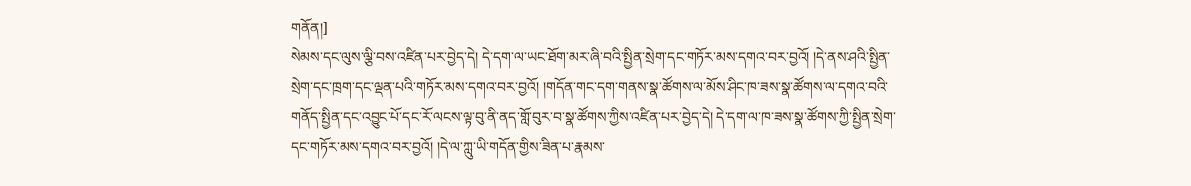གནོན།]
སེམས་དང་ལུས་ལྕི་བས་འཛིན་པར་བྱེད་དེ། དེ་དག་ལ་ཡང་ཐོག་མར་ཞི་བའི་སྤྱིན་སྲེག་དང་གཏོར་མས་དགའ་བར་བྱའོ། །དེ་ནས་ཤའི་སྤྱིན་སྲེག་དང་ཁྲག་དང་ལྡན་པའི་གཏོར་མས་དགའ་བར་བྱའོ། །གདོན་གང་དག་གནས་སྣ་ཚོགས་ལ་མོས་ཤིང་ཁ་ཟས་སྣ་ཚོགས་ལ་དགའ་བའི་གནོད་སྤྱིན་དང་འབྱུང་པོ་དང་རོ་ལངས་ལྟ་བུ་ནི་ནད་གློ་བུར་བ་སྣ་ཚོགས་ཀྱིས་འཛིན་པར་བྱེད་དེ། དེ་དག་ལ་ཁ་ཟས་སྣ་ཚོགས་ཀྱི་སྤྱིན་སྲེག་དང་གཏོར་མས་དགའ་བར་བྱའོ། །དེ་ལ་ཀླུ་ཡི་གདོན་གྱིས་ཟིན་པ་རྣམས་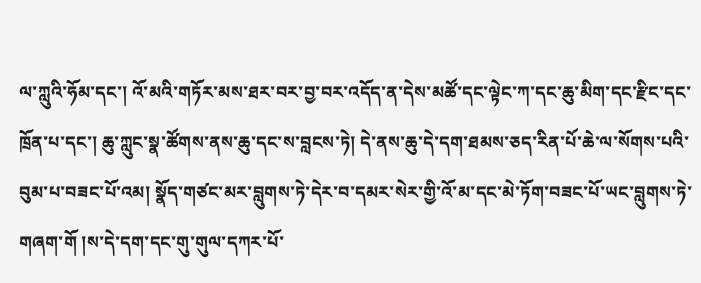ལ་ཀླུའི་ཧོམ་དང་། འོ་མའི་གཏོར་མས་ཐར་བར་བྱ་བར་འདོད་ན་དེས་མཚོ་དང་ལྟེང་ཀ་དང་ཆུ་མིག་དང་རྫིང་དང་ཁྲོན་པ་དང་། ཆུ་ཀླུང་སྣ་ཚོགས་ནས་ཆུ་དང་ས་བླངས་ཏེ། དེ་ནས་ཆུ་དེ་དག་ཐམས་ཅད་རིན་པོ་ཆེ་ལ་སོགས་པའི་བུམ་པ་བཟང་པོ་འམ། སྣོད་གཙང་མར་བླུགས་ཏེ་དེར་བ་དམར་སེར་གྱི་འོ་མ་དང་མེ་ཏོག་བཟང་པོ་ཡང་བླུགས་ཏེ་གཞག་གོ །ས་དེ་དག་དང་གུ་གུལ་དཀར་པོ་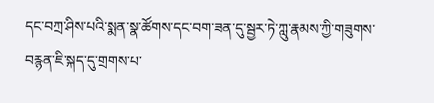དང་བཀྲ་ཤིས་པའི་སྨན་སྣ་ཚོགས་དང་བག་ཟན་དུ་སྦྱར་ཏེ་ཀླུ་རྣམས་ཀྱི་གཟུགས་བརྙན་ཇི་སྐད་དུ་གྲགས་པ་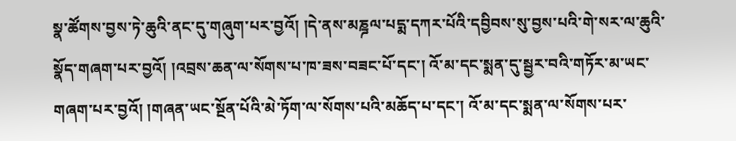སྣ་ཚོགས་བྱས་ཏེ་ཆུའི་ནང་དུ་གཞུག་པར་བྱའོ། །དེ་ནས་མཎྜལ་པདྨ་དཀར་པོའི་དབྱིབས་སུ་བྱས་པའི་གེ་སར་ལ་ཆུའི་སྣོད་གཞག་པར་བྱའོ། །འབྲས་ཆན་ལ་སོགས་པ་ཁ་ཟས་བཟང་པོ་དང་། འོ་མ་དང་སྨན་དུ་སྦྱར་བའི་གཏོར་མ་ཡང་གཞག་པར་བྱའོ། །གཞན་ཡང་སྔོན་པོའི་མེ་ཏོག་ལ་སོགས་པའི་མཆོད་པ་དང་། འོ་མ་དང་སྨན་ལ་སོགས་པར་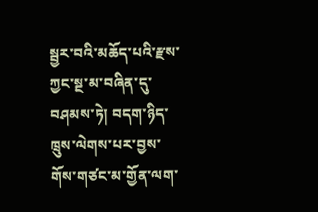སྦྱར་བའི་མཆོད་པའི་རྫས་ཀྱང་སྔ་མ་བཞིན་དུ་བཤམས་ཏེ། བདག་ཉིད་ཁྲུས་ལེགས་པར་བྱས་གོས་གཙང་མ་གྱོན་ལག་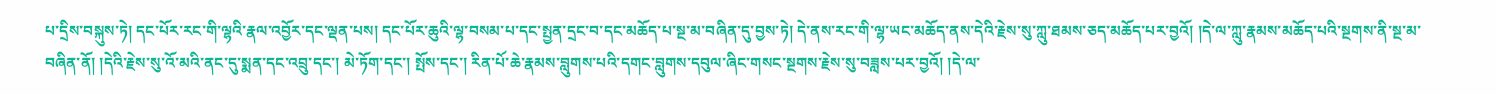པ་དྲིས་བསྐུས་ཏེ། དང་པོར་རང་གི་ལྷའི་རྣལ་འབྱོར་དང་ལྡན་པས། དང་པོར་ཆུའི་ལྷ་བསམ་པ་དང་སྤྱན་དྲང་བ་དང་མཆོད་པ་སྔ་མ་བཞིན་དུ་བྱས་ཏེ། དེ་ནས་རང་གི་ལྷ་ཡང་མཆོད་ནས་དེའི་རྗེས་སུ་ཀླུ་ཐམས་ཅད་མཆོད་པར་བྱའོ། །དེ་ལ་ཀླུ་རྣམས་མཆོད་པའི་སྔགས་ནི་སྔ་མ་བཞིན་ནོ། །དེའི་རྗེས་སུ་འོ་མའི་ནང་དུ་སྨན་དང་འབྲུ་དང་། མེ་ཏོག་དང་། སྤོས་དང་། རིན་པོ་ཆེ་རྣམས་བླུགས་པའི་དགང་བླུགས་དབུལ་ཞིང་གསང་སྔགས་རྗེས་སུ་བཟླས་པར་བྱའོ། །དེ་ལ་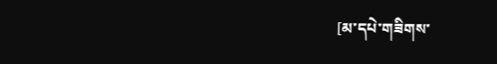[མ་དཔེ་གཟིགས་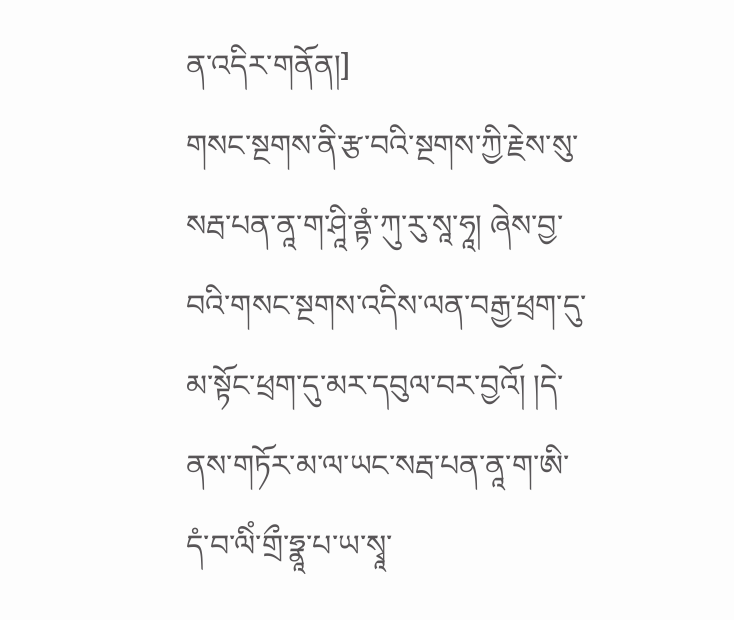ན་འདིར་གནོན།]
གསང་སྔགས་ནི་རྩ་བའི་སྔགས་ཀྱི་རྗེས་སུ་སརྦ་པན་ནཱ་ག་ཤཱི་ནྟཾ་ཀུ་རུ་སཱ་ཧཱ། ཞེས་བྱ་བའི་གསང་སྔགས་འདིས་ལན་བརྒྱ་ཕྲག་དུ་མ་སྟོང་ཕྲག་དུ་མར་དབུལ་བར་བྱའོ། །དེ་ནས་གཏོར་མ་ལ་ཡང་སརྦ་པན་ནཱ་ག་ཨི་དཾ་བ་ལིཾ་གྲྀ་ཧྣཱ་པ་ཡ་སྭཱ་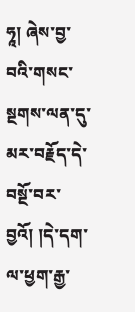ཧཱ། ཞེས་བྱ་བའི་གསང་སྔགས་ལན་དུ་མར་བརྗོད་དེ་བསྔོ་བར་བྱའོ། །དེ་དག་ལ་ཕྱག་རྒྱ་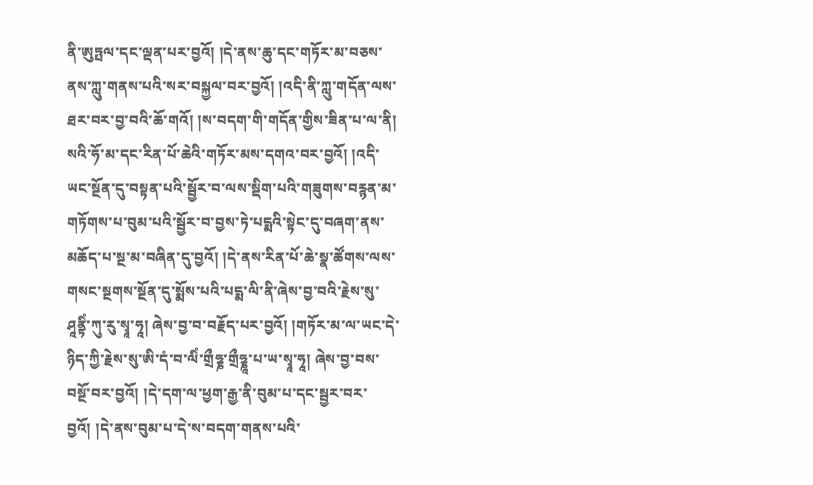ནི་ཨུཏྤལ་དང་ལྡན་པར་བྱའོ། །དེ་ནས་ཆུ་དང་གཏོར་མ་བཅས་ནས་ཀླུ་གནས་པའི་སར་བསྐྱལ་བར་བྱའོ། །འདི་ནི་ཀླུ་གདོན་ལས་ཐར་བར་བྱ་བའི་ཆོ་གའོ། །ས་བདག་གི་གདོན་གྱིས་ཟིན་པ་ལ་ནི། སའི་ཧོ་མ་དང་རིན་པོ་ཆེའི་གཏོར་མས་དགའ་བར་བྱའོ། །འདི་ཡང་སྔོན་དུ་བསྟན་པའི་སྦྱོར་བ་ལས་སྡིག་པའི་གཟུགས་བརྙན་མ་གཏོགས་པ་བུམ་པའི་སྦྱོར་བ་བྱས་ཏེ་པདྨའི་སྟེང་དུ་བཞག་ནས་མཆོད་པ་སྔ་མ་བཞིན་དུ་བྱའོ། །དེ་ནས་རིན་པོ་ཆེ་སྣ་ཚོགས་ལས་གསང་སྔགས་སྔོན་དུ་སྨོས་པའི་པདྨ་ལི་ནི་ཞེས་བྱ་བའི་རྗེས་སུ་ཤཱནྟིཾ་ཀུ་རུ་སྭཱ་ཧཱ། ཞེས་བྱ་བ་བརྗོད་པར་བྱའོ། །གཏོར་མ་ལ་ཡང་དེ་ཉིད་ཀྱི་རྗེས་སུ་ཨི་དཾ་བ་ལིཾ་གྲྀཧྞ་གྲྀཧྞཱ་པ་ཡ་སྭཱ་ཧཱ། ཞེས་བྱ་བས་བསྔོ་བར་བྱའོ། །དེ་དག་ལ་ཕྱག་རྒྱ་ནི་བུམ་པ་དང་སྦྱར་བར་བྱའོ། །དེ་ནས་བུམ་པ་དེ་ས་བདག་གནས་པའི་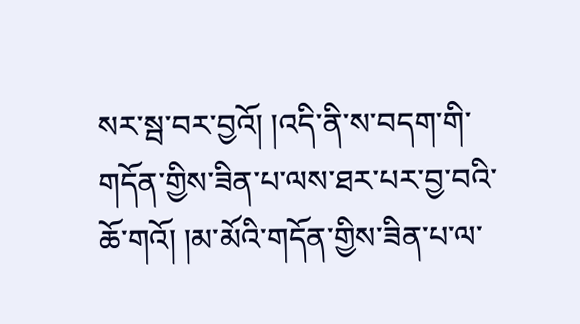སར་སྦ་བར་བྱའོ། །འདི་ནི་ས་བདག་གི་གདོན་གྱིས་ཟིན་པ་ལས་ཐར་པར་བྱ་བའི་ཆོ་གའོ། །མ་མོའི་གདོན་གྱིས་ཟིན་པ་ལ་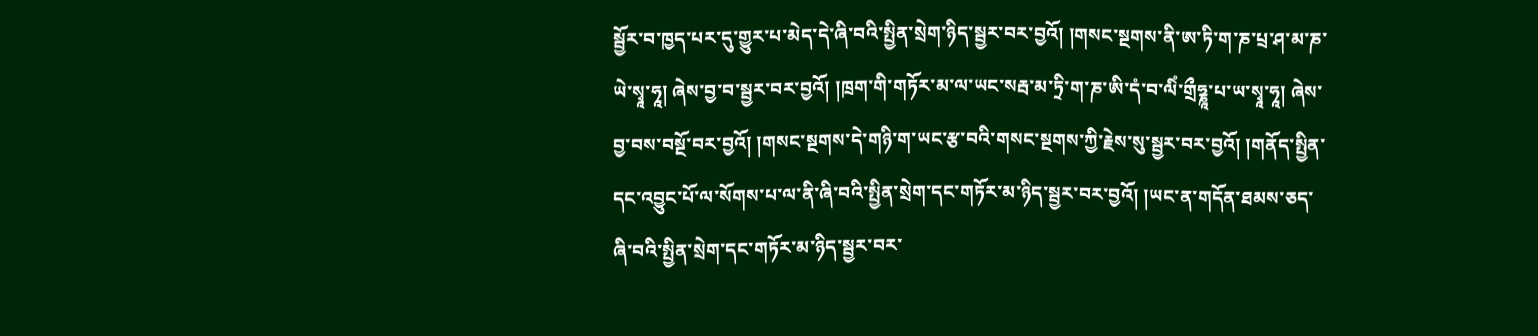སྦྱོར་བ་ཁྱད་པར་དུ་གྱུར་པ་མེད་དེ་ཞི་བའི་སྤྱིན་སྲེག་ཉིད་སྦྱར་བར་བྱའོ། །གསང་སྔགས་ནི་ཨ་ཏི་ག་ཎ་པྲ་ཤ་མ་ཎ་ཡེ་སྭཱ་ཧཱ། ཞེས་བྱ་བ་སྦྱར་བར་བྱའོ། །ཁྲག་གི་གཏོར་མ་ལ་ཡང་སརྦ་མ་ཏྲི་ག་ཎ་ཨི་དཾ་བ་ལིཾ་གྲྀཧྞཱ་པ་ཡ་སྭཱ་ཧཱ། ཞེས་བྱ་བས་བསྔོ་བར་བྱའོ། །གསང་སྔགས་དེ་གཉི་ག་ཡང་རྩ་བའི་གསང་སྔགས་ཀྱི་རྗེས་སུ་སྦྱར་བར་བྱའོ། །གནོད་སྤྱིན་དང་འབྱུང་པོ་ལ་སོགས་པ་ལ་ནི་ཞི་བའི་སྤྱིན་སྲེག་དང་གཏོར་མ་ཉིད་སྦྱར་བར་བྱའོ། །ཡང་ན་གདོན་ཐམས་ཅད་ཞི་བའི་སྤྱིན་སྲེག་དང་གཏོར་མ་ཉིད་སྦྱར་བར་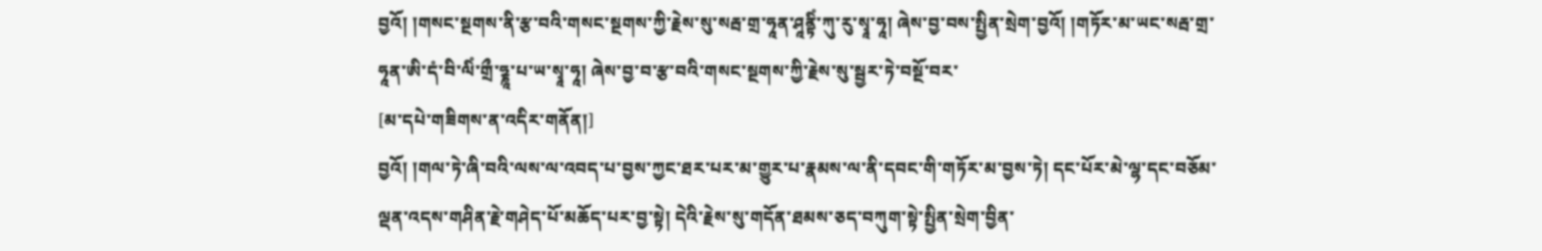བྱའོ། །གསང་སྔགས་ནི་རྩ་བའི་གསང་སྔགས་ཀྱི་རྗེས་སུ་སརྦ་གྲ་ཧཱན་ཤཱནྟིཾ་ཀུ་རུ་སྭཱ་ཧཱ། ཞེས་བྱ་བས་སྤྱིན་སྲེག་བྱའོ། །གཏོར་མ་ཡང་སརྦ་གྲ་ཧཱན་ཨི་དཾ་བི་ལིཾ་གྲྀ་ཧྞཱ་པ་ཡ་སྭཱ་ཧཱ། ཞེས་བྱ་བ་རྩ་བའི་གསང་སྔགས་ཀྱི་རྗེས་སུ་སྦྱར་ཏེ་བསྔོ་བར་
[མ་དཔེ་གཟིགས་ན་འདིར་གནོན།]
བྱའོ། །གལ་ཏེ་ཞི་བའི་ལས་ལ་འབད་པ་བྱས་ཀྱང་ཐར་པར་མ་གྱུར་པ་རྣམས་ལ་ནི་དབང་གི་གཏོར་མ་བྱས་ཏེ། དང་པོར་མེ་ལྷ་དང་བཅོམ་ལྡན་འདས་གཤིན་རྗེ་གཤེད་པོ་མཆོད་པར་བྱ་སྟེ། དེའི་རྗེས་སུ་གདོན་ཐམས་ཅད་བཀུག་སྟེ་སྤྱིན་སྲེག་བྱིན་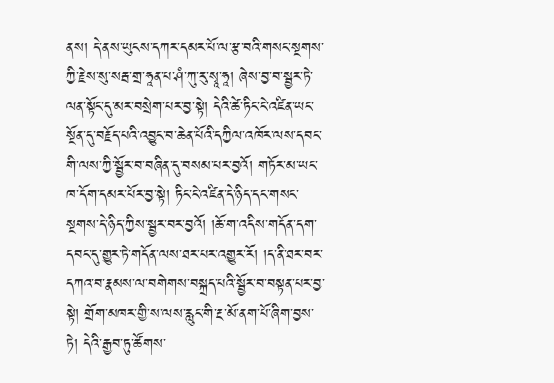ནས། དེ་ནས་ཡུངས་དཀར་དམར་པོ་ལ་རྩ་བའི་གསང་སྔགས་ཀྱི་རྗེས་སུ་སརྦ་གྲ་ཧཱན་པ་ཤཾ་ཀུ་རུ་སྭཱ་ཧཱ། ཞེས་བྱ་བ་སྦྱར་ཏེ་ལན་སྟོང་དུ་མར་བསྲེག་པར་བྱ་སྟེ། དེའི་ཚེ་ཏིང་ངེ་འཛིན་ཡང་སྔོན་དུ་བརྗོད་པའི་འབྱུང་བ་ཆེན་པོའི་དཀྱིལ་འཁོར་ལས་དབང་གི་ལས་ཀྱི་སྦྱོར་བ་བཞིན་དུ་བསམ་པར་བྱའོ། གཏོར་མ་ཡང་ཁ་དོག་དམར་པོར་བྱ་སྟེ། ཏིང་ངེ་འཛིན་དེ་ཉིད་དང་གསང་སྔགས་དེ་ཉིད་ཀྱིས་སྦྱར་བར་བྱའོ། །ཆོ་ག་འདིས་གདོན་དག་དབང་དུ་གྱུར་ཏེ་གདོན་ལས་ཐར་པར་འགྱུར་རོ། །ད་ནི་ཐར་བར་དཀའ་བ་རྣམས་ལ་བགེགས་བསྐྲད་པའི་སྦྱོར་བ་བསྟན་པར་བྱ་སྟེ། གྲོག་མཁར་གྱི་ས་ལས་རླུང་གི་རྔ་མོ་ནག་པོ་ཞིག་བྱས་ཏེ། དེའི་རྒྱབ་ཏུ་ཚོགས་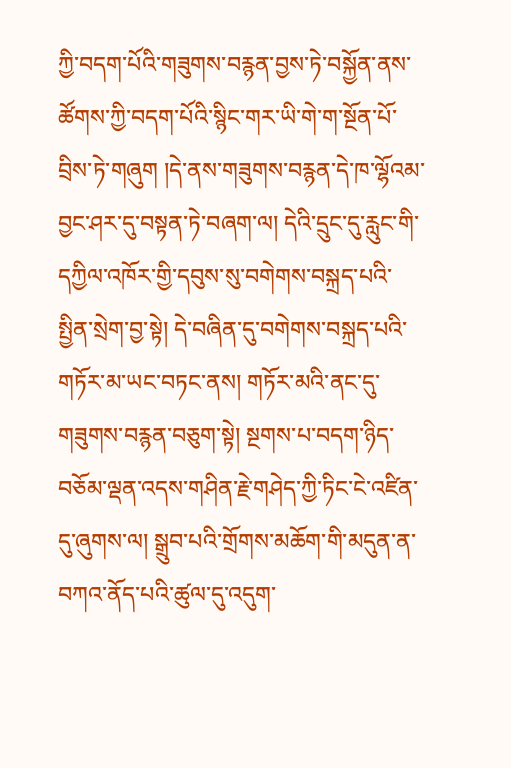ཀྱི་བདག་པོའི་གཟུགས་བརྙན་བྱས་ཏེ་བསྐྱོན་ནས་ཚོགས་ཀྱི་བདག་པོའི་སྙིང་གར་ཡི་གེ་ག་སྔོན་པོ་བྲིས་ཏེ་གཞུག །དེ་ནས་གཟུགས་བརྙན་དེ་ཁ་ལྷོའམ་བྱང་ཤར་དུ་བསྟན་ཏེ་བཞག་ལ། དེའི་དྲུང་དུ་རླུང་གི་དཀྱིལ་འཁོར་གྱི་དབུས་སུ་བགེགས་བསྐྲད་པའི་སྤྱིན་སྲེག་བྱ་སྟེ། དེ་བཞིན་དུ་བགེགས་བསྐྲད་པའི་གཏོར་མ་ཡང་བཏང་ནས། གཏོར་མའི་ནང་དུ་གཟུགས་བརྙན་བཅུག་སྟེ། སྔགས་པ་བདག་ཉིད་བཅོམ་ལྡན་འདས་གཤིན་རྗེ་གཤེད་ཀྱི་ཏིང་ངེ་འཛིན་དུ་ཞུགས་ལ། སྒྲུབ་པའི་གྲོགས་མཆོག་གི་མདུན་ན་བཀའ་ནོད་པའི་ཚུལ་དུ་འདུག་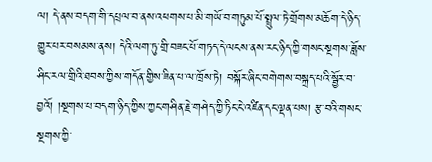ལ། དེ་ནས་བདག་གི་དཔྲལ་བ་ནས་འཕགས་པ་མི་གཡོ་བ་གཏུམ་པོ་སྤྲུལ་ཏེ་གྲོགས་མཆོག་དེ་ཉིད་གྱུར་པར་བསམས་ནས། དེའི་ལག་ཏུ་གྲི་བཟང་པོ་གཏད་དེ་ལངས་ནས་རང་ཉིད་ཀྱི་གསང་སྔགས་ཟློས་ཤིང་རལ་གྲིའི་ཐབས་ཀྱིས་གདོན་གྱིས་ཟིན་པ་ལ་ཁྲོས་ཏེ། བསྐོར་ཞིང་བགེགས་བསྐྲད་པའི་སྦྱོར་བ་བྱའོ། །སྔགས་པ་བདག་ཉིད་ཀྱིས་ཀྱང་གཤིན་རྗེ་གཤེད་ཀྱི་ཏིང་ངེ་འཛིན་དང་ལྡན་པས། རྩ་བའི་གསང་སྔགས་ཀྱི་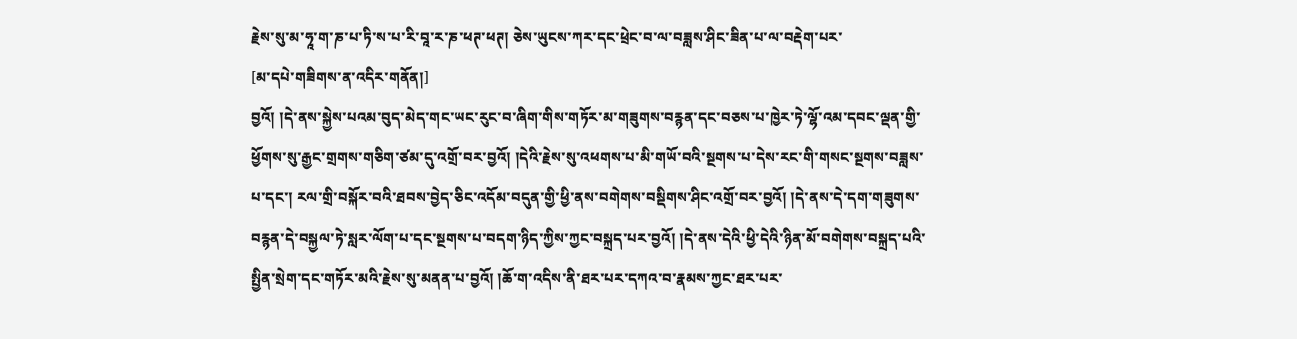རྗེས་སུ་མ་ཧཱ་ག་ཎ་པ་ཏི་ས་པ་རི་བཱ་ར་ཎ་ཕཊ་ཕཊ། ཅེས་ཡུངས་ཀར་དང་ཕྲེང་བ་ལ་བཟླས་ཤིང་ཟིན་པ་ལ་བརྡེག་པར་
[མ་དཔེ་གཟིགས་ན་འདིར་གནོན།]
བྱའོ། །དེ་ནས་སྐྱེས་པའམ་བུད་མེད་གང་ཡང་རུང་བ་ཞིག་གིས་གཏོར་མ་གཟུགས་བརྙན་དང་བཅས་པ་ཁྱེར་ཏེ་ལྷོ་འམ་དབང་ལྡན་གྱི་ཕྱོགས་སུ་རྒྱང་གྲགས་གཅིག་ཙམ་དུ་འགྲོ་བར་བྱའོ། །དེའི་རྗེས་སུ་འཕགས་པ་མི་གཡོ་བའི་སྔགས་པ་དེས་རང་གི་གསང་སྔགས་བཟླས་པ་དང་། རལ་གྲི་བསྐོར་བའི་ཐབས་བྱེད་ཅིང་འདོམ་བདུན་གྱི་ཕྱི་ནས་བགེགས་བསྡིགས་ཤིང་འགྲོ་བར་བྱའོ། །དེ་ནས་དེ་དག་གཟུགས་བརྙན་དེ་བསྐྱལ་ཏེ་སླར་ལོག་པ་དང་སྔགས་པ་བདག་ཉིད་ཀྱིས་ཀྱང་བསྐྲད་པར་བྱའོ། །དེ་ནས་དེའི་ཕྱི་དེའི་ཉིན་མོ་བགེགས་བསྐྲད་པའི་སྤྱིན་སྲེག་དང་གཏོར་མའི་རྗེས་སུ་མནན་པ་བྱའོ། །ཆོ་ག་འདིས་ནི་ཐར་པར་དཀའ་བ་རྣམས་ཀྱང་ཐར་པར་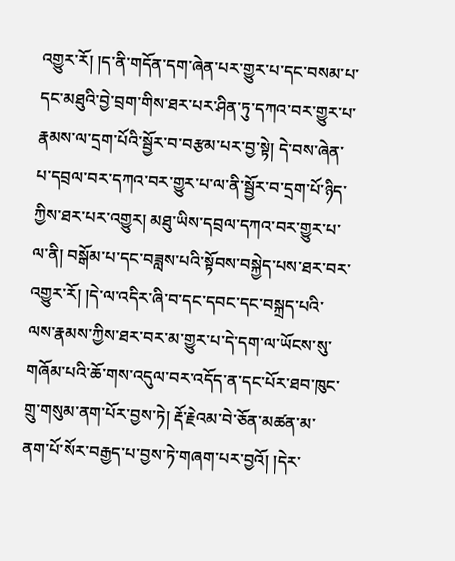འགྱུར་རོ། །ད་ནི་གདོན་དག་ཞེན་པར་གྱུར་པ་དང་བསམ་པ་དང་མཐུའི་བྱེ་བྲག་གིས་ཐར་པར་ཤིན་ཏུ་དཀའ་བར་གྱུར་པ་རྣམས་ལ་དྲག་པོའི་སྦྱོར་བ་བརྩམ་པར་བྱ་སྟེ། དེ་བས་ཞེན་པ་དབྲལ་བར་དཀའ་བར་གྱུར་པ་ལ་ནི་སྦྱོར་བ་དྲག་པོ་ཉིད་ཀྱིས་ཐར་པར་འགྱུར། མཐུ་ཡིས་དབྲལ་དཀའ་བར་གྱུར་པ་ལ་ནི། བསྒོམ་པ་དང་བཟླས་པའི་སྟོབས་བསྐྱེད་པས་ཐར་བར་འགྱུར་རོ། །དེ་ལ་འདིར་ཞི་བ་དང་དབང་དང་བསྐྲད་པའི་ལས་རྣམས་ཀྱིས་ཐར་བར་མ་གྱུར་པ་དེ་དག་ལ་ཡོངས་སུ་གཞོམ་པའི་ཆོ་གས་འདུལ་བར་འདོད་ན་དང་པོར་ཐབ་ཁུང་གྲུ་གསུམ་ནག་པོར་བྱས་ཏེ། རྡོ་རྗེའམ་བེ་ཅོན་མཚན་མ་ནག་པོ་སོར་བརྒྱད་པ་བྱས་ཏེ་གཞག་པར་བྱའོ། །དེར་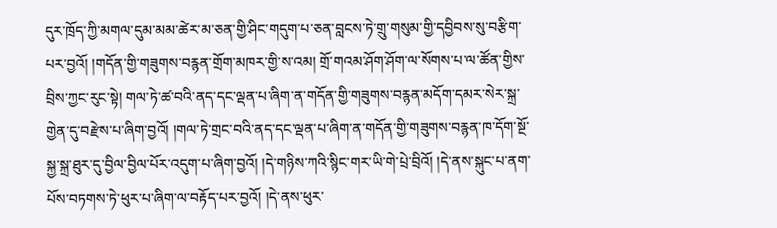དུར་ཁྲོད་ཀྱི་མགལ་དུམ་མམ་ཚེར་མ་ཅན་གྱི་ཤིང་གདུག་པ་ཅན་བླངས་ཏེ་གྲུ་གསུམ་གྱི་དབྱིབས་སུ་བརྩིག་པར་བྱའོ། །གདོན་གྱི་གཟུགས་བརྙན་གྲོག་མཁར་གྱི་ས་འམ། གྲོ་གའམ་ཤོག་ཤོག་ལ་སོགས་པ་ལ་ཚོན་གྱིས་བྲིས་ཀྱང་རུང་སྟེ། གལ་ཏེ་ཚ་བའི་ནད་དང་ལྡན་པ་ཞིག་ན་གདོན་གྱི་གཟུགས་བརྙན་མདོག་དམར་སེར་སྐྲ་གྱེན་དུ་བརྫེས་པ་ཞིག་བྱའོ། །གལ་ཏེ་གྲང་བའི་ནད་དང་ལྡན་པ་ཞིག་ན་གདོན་གྱི་གཟུགས་བརྙན་ཁ་དོག་སྔོ་སྐྱ་སྐྲ་ཐུར་དུ་བྱིལ་བྱིལ་པོར་འདུག་པ་ཞིག་བྱའོ། །དེ་གཉིས་ཀའི་སྙིང་གར་ཡི་གེ་པྲེ་བྲིའོ། །དེ་ནས་སྐུང་པ་ནག་པོས་བཏགས་ཏེ་ཕུར་པ་ཞིག་ལ་བརྟོད་པར་བྱའོ། །དེ་ནས་ཕུར་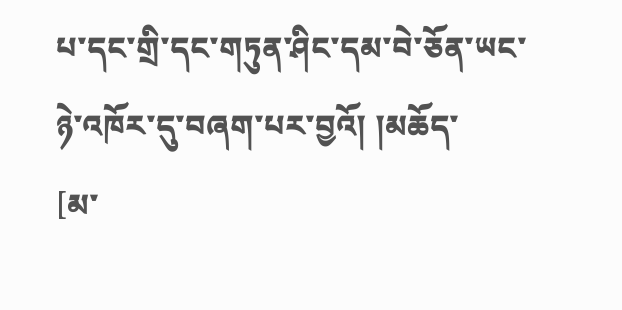པ་དང་གྲི་དང་གཏུན་ཤིང་དམ་བེ་ཅོན་ཡང་ཉེ་འཁོར་དུ་བཞག་པར་བྱའོ། །མཆོད་
[མ་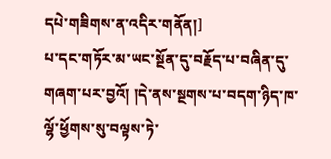དཔེ་གཟིགས་ན་འདིར་གནོན།]
པ་དང་གཏོར་མ་ཡང་སྔོན་དུ་བརྗོད་པ་བཞིན་དུ་གཞག་པར་བྱའོ། །དེ་ནས་སྔགས་པ་བདག་ཉིད་ཁ་ལྷོ་ཕྱོགས་སུ་བལྟས་ཏེ་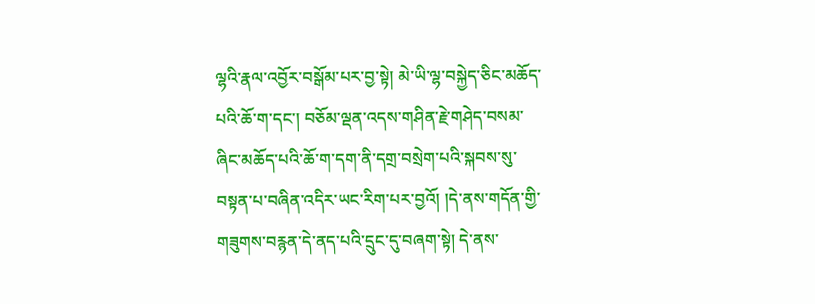ལྷའི་རྣལ་འབྱོར་བསྒོམ་པར་བྱ་སྟེ། མེ་ཡི་ལྷ་བསྐྱེད་ཅིང་མཆོད་པའི་ཆོ་ག་དང་། བཅོམ་ལྡན་འདས་གཤིན་རྗེ་གཤེད་བསམ་ཞིང་མཆོད་པའི་ཆོ་ག་དག་ནི་དགྲ་བསྲེག་པའི་སྐབས་སུ་བསྟན་པ་བཞིན་འདིར་ཡང་རིག་པར་བྱའོ། །དེ་ནས་གདོན་གྱི་གཟུགས་བརྙན་དེ་ནད་པའི་དྲུང་དུ་བཞག་སྟེ། དེ་ནས་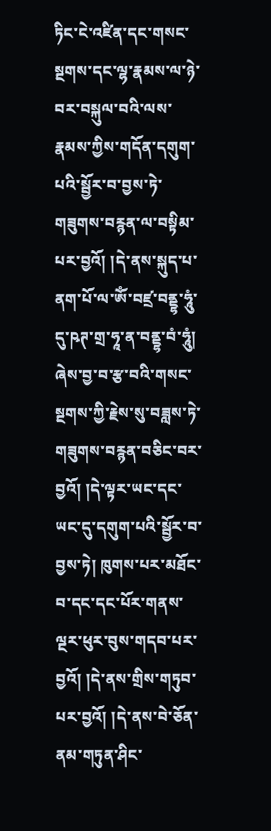ཏིང་ངེ་འཛིན་དང་གསང་སྔགས་དང་ལྷ་རྣམས་ལ་ཉེ་བར་བསྐུལ་བའི་ལས་རྣམས་ཀྱིས་གདོན་དགུག་པའི་སྦྱོར་བ་བྱས་ཏེ་གཟུགས་བརྙན་ལ་བསྟིམ་པར་བྱའོ། །དེ་ནས་སྐུད་པ་ནག་པོ་ལ་ཨོཾ་བཛྲ་བནྡྷ་ཧཱུཾ་དུ་ཥཊ་གྲ་ཧཱ་ན་བནྡྷ་བཾ་ཧཱུཾ། ཞེས་བྱ་བ་རྩ་བའི་གསང་སྔགས་ཀྱི་རྗེས་སུ་བཟླས་ཏེ་གཟུགས་བརྙན་བཅིང་བར་བྱའོ། །དེ་ལྟར་ཡང་དང་ཡང་དུ་དགུག་པའི་སྦྱོར་བ་བྱས་ཏེ། ཁུགས་པར་མཐོང་བ་དང་དང་པོར་གནས་ལྔར་ཕུར་བུས་གདབ་པར་བྱའོ། །དེ་ནས་གྲིས་གཏུབ་པར་བྱའོ། །དེ་ནས་བེ་ཅོན་ནམ་གཏུན་ཤིང་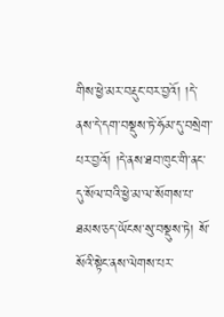གིས་ཕྱེ་མར་བརྡུང་བར་བྱའོ། །དེ་ནས་དེ་དག་བསྡུས་ཏེ་ཧོམ་དུ་བསྲེག་པར་བྱའོ། །དེ་ནས་ཐབ་ཁུང་གི་ནང་དུ་སོལ་བའི་ཕྱེ་མ་ལ་སོགས་པ་ཐམས་ཅད་ཡོངས་སུ་བསྡུས་ཏེ། སོ་སོའི་སྟེང་ནས་ལེགས་པར་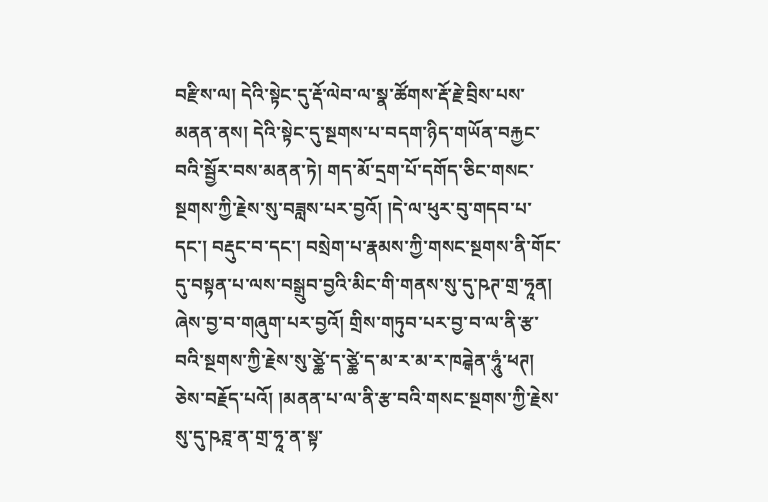བརྫིས་ལ། དེའི་སྟེང་དུ་རྡོ་ལེབ་ལ་སྣ་ཚོགས་རྡོ་རྗེ་བྲིས་པས་མནན་ནས། དེའི་སྟེང་དུ་སྔགས་པ་བདག་ཉིད་གཡོན་བརྐྱང་བའི་སྦྱོར་བས་མནན་ཏེ། གད་མོ་དྲག་པོ་དགོད་ཅིང་གསང་སྔགས་ཀྱི་རྗེས་སུ་བཟླས་པར་བྱའོ། །དེ་ལ་ཕུར་བུ་གདབ་པ་དང་། བརྡུང་བ་དང་། བསྲེག་པ་རྣམས་ཀྱི་གསང་སྔགས་ནི་གོང་དུ་བསྟན་པ་ལས་བསྒྲུབ་བྱའི་མིང་གི་གནས་སུ་དུ་ཥཊ་གྲ་ཧཱན། ཞེས་བྱ་བ་གཞུག་པར་བྱའོ། གྲིས་གཏུབ་པར་བྱ་བ་ལ་ནི་རྩ་བའི་སྔགས་ཀྱི་རྗེས་སུ་ཙྪེ་ད་ཙྪེ་ད་མ་ར་མ་ར་ཁཌྒེན་ཧཱུཾ་ཕཊ། ཅེས་བརྗོད་པའོ། །མནན་པ་ལ་ནི་རྩ་བའི་གསང་སྔགས་ཀྱི་རྗེས་སུ་དུ་ཥཊྰ་ན་གྲ་ཧཱ་ན་སྟ་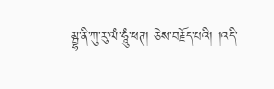མྦྷ་ནི་ཀུ་རུ་ལཾ་ཧཱུཾ་ཕཊ། ཅེས་བརྗོད་པའི། །འདི་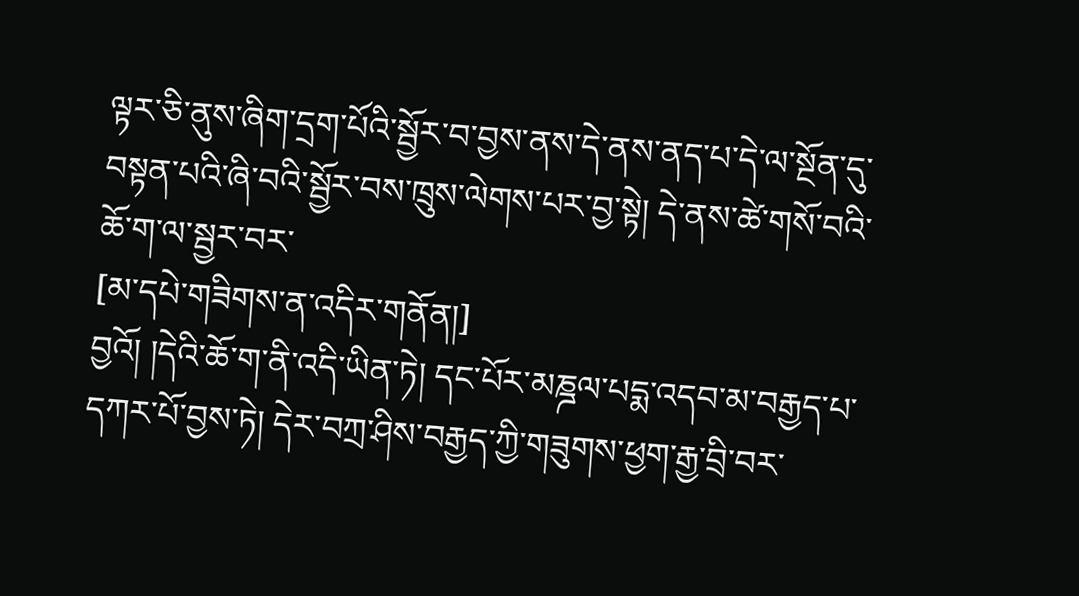ལྟར་ཅི་ནུས་ཞིག་དྲག་པོའི་སྦྱོར་བ་བྱས་ནས་དེ་ནས་ནད་པ་དེ་ལ་སྔོན་དུ་བསྟན་པའི་ཞི་བའི་སྦྱོར་བས་ཁྲུས་ལེགས་པར་བྱ་སྟེ། དེ་ནས་ཚེ་གསོ་བའི་ཆོ་ག་ལ་སྦྱར་བར་
[མ་དཔེ་གཟིགས་ན་འདིར་གནོན།]
བྱའོ། །དེའི་ཆོ་ག་ནི་འདི་ཡིན་ཏེ། དང་པོར་མཎྜལ་པདྨ་འདབ་མ་བརྒྱད་པ་དཀར་པོ་བྱས་ཏེ། དེར་བཀྲ་ཤིས་བརྒྱད་ཀྱི་གཟུགས་ཕྱག་རྒྱ་བྲི་བར་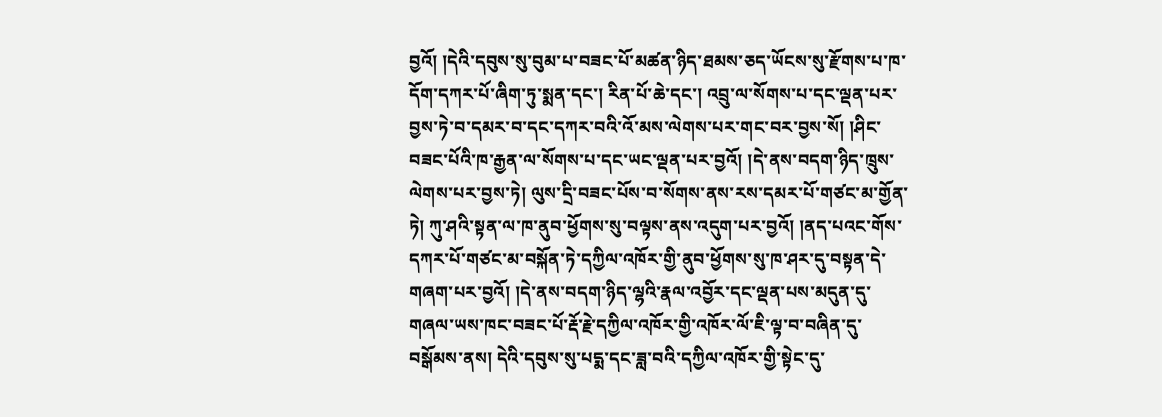བྱའོ། །དེའི་དབུས་སུ་བུམ་པ་བཟང་པོ་མཚན་ཉིད་ཐམས་ཅད་ཡོངས་སུ་རྫོགས་པ་ཁ་དོག་དཀར་པོ་ཞིག་ཏུ་སྨན་དང་། རིན་པོ་ཆེ་དང་། འབྲུ་ལ་སོགས་པ་དང་ལྡན་པར་བྱས་ཏེ་བ་དམར་བ་དང་དཀར་བའི་འོ་མས་ལེགས་པར་གང་བར་བྱས་སོ། །ཤིང་བཟང་པོའི་ཁ་རྒྱན་ལ་སོགས་པ་དང་ཡང་ལྡན་པར་བྱའོ། །དེ་ནས་བདག་ཉིད་ཁྲུས་ལེགས་པར་བྱས་ཏེ། ལུས་དྲི་བཟང་པོས་བ་སོགས་ནས་རས་དམར་པོ་གཙང་མ་གྱོན་ཏེ། ཀུ་ཤའི་སྟན་ལ་ཁ་ནུབ་ཕྱོགས་སུ་བལྟས་ནས་འདུག་པར་བྱའོ། །ནད་པའང་གོས་དཀར་པོ་གཙང་མ་བསྐོན་ཏེ་དཀྱིལ་འཁོར་གྱི་ནུབ་ཕྱོགས་སུ་ཁ་ཤར་དུ་བསྟན་དེ་གཞག་པར་བྱའོ། །དེ་ནས་བདག་ཉིད་ལྷའི་རྣལ་འབྱོར་དང་ལྡན་པས་མདུན་དུ་གཞལ་ཡས་ཁང་བཟང་པོ་རྡོ་རྗེ་དཀྱིལ་འཁོར་གྱི་འཁོར་ལོ་ཇི་ལྟ་བ་བཞིན་དུ་བསྒོམས་ནས། དེའི་དབུས་སུ་པདྨ་དང་ཟླ་བའི་དཀྱིལ་འཁོར་གྱི་སྟེང་དུ་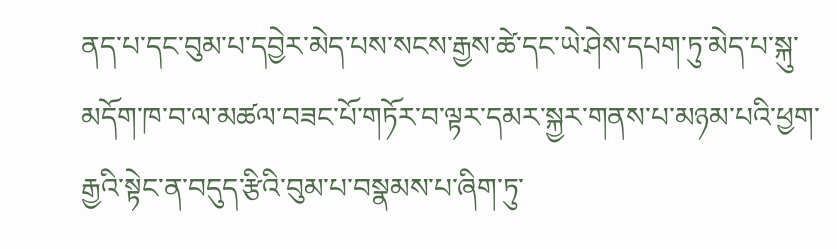ནད་པ་དང་བུམ་པ་དབྱེར་མེད་པས་སངས་རྒྱས་ཚེ་དང་ཡེ་ཤེས་དཔག་ཏུ་མེད་པ་སྐུ་མདོག་ཁ་བ་ལ་མཚལ་བཟང་པོ་གཏོར་བ་ལྟར་དམར་སྐྱར་གནས་པ་མཉམ་པའི་ཕྱག་རྒྱའི་སྟེང་ན་བདུད་རྩིའི་བུམ་པ་བསྣམས་པ་ཞིག་ཏུ་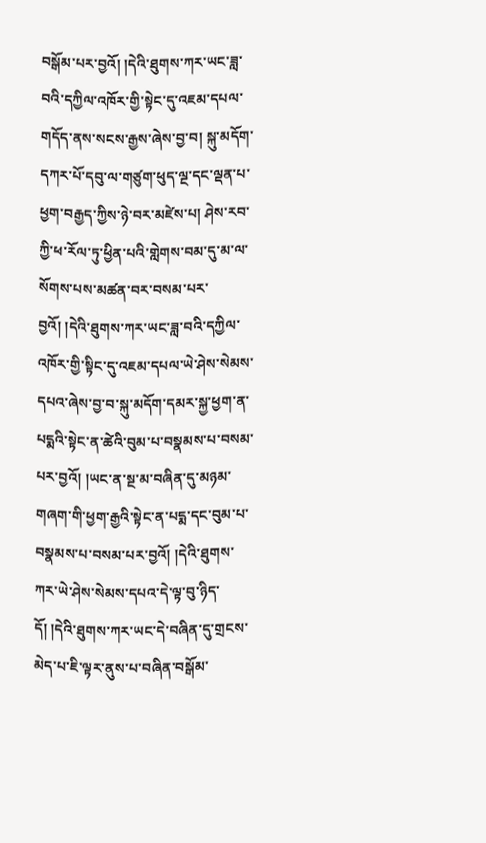བསྒོམ་པར་བྱའོ། །དེའི་ཐུགས་ཀར་ཡང་ཟླ་བའི་དཀྱིལ་འཁོར་གྱི་སྟེང་དུ་འཇམ་དཔལ་གདོད་ནས་སངས་རྒྱས་ཞེས་བྱ་བ། སྐུ་མདོག་དཀར་པོ་དབུ་ལ་གཙུག་ཕུད་ལྔ་དང་ལྡན་པ་ཕྱག་བརྒྱད་ཀྱིས་ཉེ་བར་མཛེས་པ། ཤེས་རབ་ཀྱི་ཕ་རོལ་ཏུ་ཕྱིན་པའི་གླེགས་བམ་དུ་མ་ལ་སོགས་པས་མཚན་བར་བསམ་པར་བྱའོ། །དེའི་ཐུགས་ཀར་ཡང་ཟླ་བའི་དཀྱིལ་འཁོར་གྱི་སྟིང་དུ་འཇམ་དཔལ་ཡེ་ཤེས་སེམས་དཔའ་ཞེས་བྱ་བ་སྐུ་མདོག་དམར་སྐྱ་ཕྱག་ན་པདྨའི་སྟེང་ན་ཚེའི་བུམ་པ་བསྣམས་པ་བསམ་པར་བྱའོ། །ཡང་ན་སྔ་མ་བཞིན་དུ་མཉམ་གཞག་གི་ཕྱག་རྒྱའི་སྟེང་ན་པདྨ་དང་བུམ་པ་བསྣམས་པ་བསམ་པར་བྱའོ། །དེའི་ཐུགས་ཀར་ཡེ་ཤེས་སེམས་དཔའ་དེ་ལྟ་བུ་ཉིད་དོ། །དེའི་ཐུགས་ཀར་ཡང་དེ་བཞིན་དུ་གྲངས་མེད་པ་ཇི་ལྟར་ནུས་པ་བཞིན་བསྒོམ་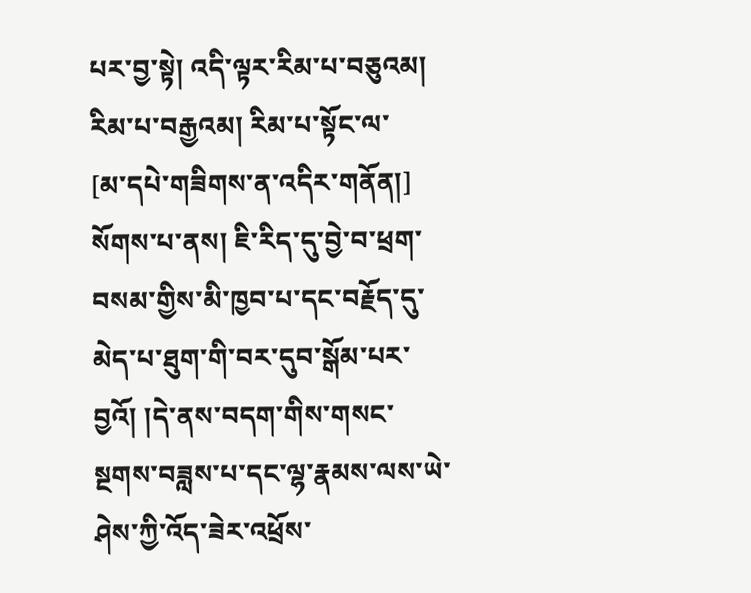པར་བྱ་སྟེ། འདི་ལྟར་རིམ་པ་བཅུའམ། རིམ་པ་བརྒྱའམ། རིམ་པ་སྟོང་ལ་
[མ་དཔེ་གཟིགས་ན་འདིར་གནོན།]
སོགས་པ་ནས། ཇི་རིད་དུ་བྱེ་བ་ཕྲག་བསམ་གྱིས་མི་ཁྱབ་པ་དང་བརྗོད་དུ་མེད་པ་ཐུག་གི་བར་དུབ་སྒོམ་པར་བྱའོ། །དེ་ནས་བདག་གིས་གསང་སྔགས་བཟླས་པ་དང་ལྷ་རྣམས་ལས་ཡེ་ཤེས་ཀྱི་འོད་ཟེར་འཕྲོས་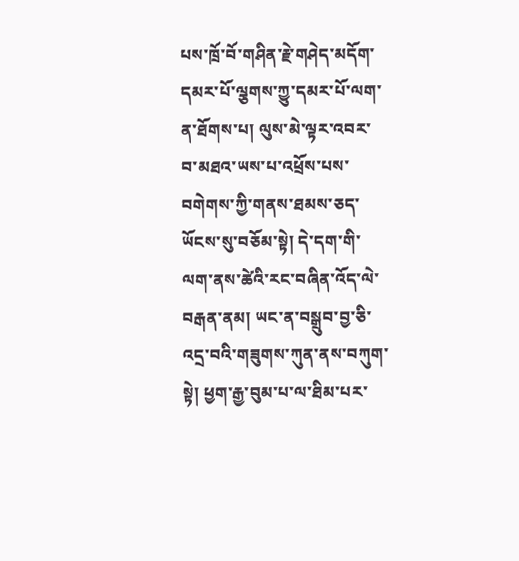པས་ཁྲོ་བོ་གཤིན་རྗེ་གཤེད་མདོག་དམར་པོ་ལྕགས་ཀྱུ་དམར་པོ་ལག་ན་ཐོགས་པ། ལུས་མེ་ལྟར་འབར་བ་མཐའ་ཡས་པ་འཕྲོས་པས་བགེགས་ཀྱི་གནས་ཐམས་ཅད་ཡོངས་སུ་བཅོམ་སྟེ། དེ་དག་གི་ལག་ནས་ཚེའི་རང་བཞིན་འོད་ལེ་བརྒན་ནམ། ཡང་ན་བསྒྲུབ་བྱ་ཅི་འདྲ་བའི་གཟུགས་ཀུན་ནས་བཀུག་སྟེ། ཕྱག་རྒྱ་བུམ་པ་ལ་ཐིམ་པར་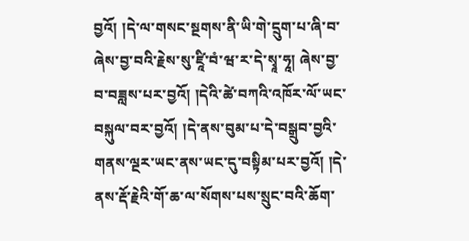བྱའོ། །དེ་ལ་གསང་སྔགས་ནི་ཡི་གེ་དྲུག་པ་ཞི་བ་ཞེས་བྱ་བའི་རྗེས་སུ་ཛཱི་བཾ་ཝ་ར་དེ་སྭཱ་ཧཱ། ཞེས་བྱ་བ་བཟླས་པར་བྱའོ། །དེའི་ཚེ་བཀའི་འཁོར་ལོ་ཡང་བསྐུལ་བར་བྱའོ། །དེ་ནས་བུམ་པ་དེ་བསྒྲུབ་བྱའི་གནས་ལྔར་ཡང་ནས་ཡང་དུ་བསྟིམ་པར་བྱའོ། །དེ་ནས་རྡོ་རྗེའི་གོ་ཆ་ལ་སོགས་པས་སྲུང་བའི་ཆོག་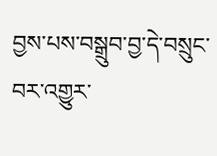བྱས་པས་བསྒྲུབ་བྱ་དེ་བསྲུང་བར་འགྱུར་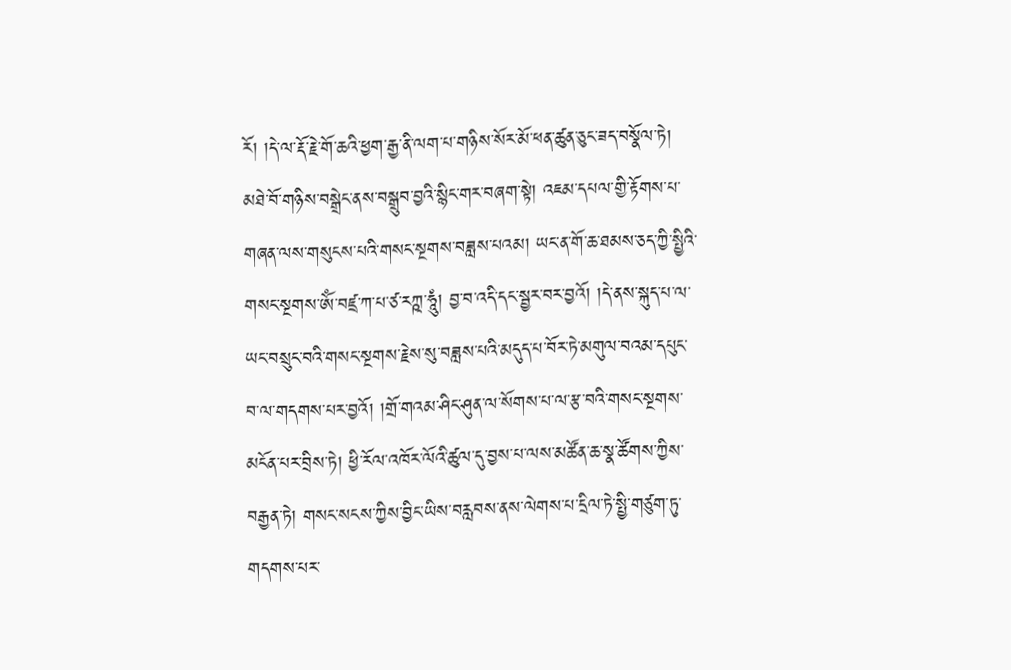རོ། །དེ་ལ་རྡོ་རྗེ་གོ་ཆའི་ཕྱག་རྒྱ་ནི་ལག་པ་གཉིས་སོར་མོ་ཕན་ཚུན་ཅུང་ཟད་བསྣོལ་ཏེ། མཐེ་བོ་གཉིས་བསྒྲེང་ནས་བསྒྲུབ་བྱའི་སྙིང་གར་བཞག་སྟེ། འཇམ་དཔལ་གྱི་རྟོགས་པ་གཞན་ལས་གསུངས་པའི་གསང་སྔགས་བཟླས་པའམ། ཡང་ན་གོ་ཆ་ཐམས་ཅད་ཀྱི་སྤྱིའི་གསང་སྔགས་ཨོཾ་བཛྲ་ཀ་པ་ཙ་རཀྵ་ཧཱུཾ། བྱ་བ་འདི་དང་སྦྱར་བར་བྱའོ། །དེ་ནས་སྐུད་པ་ལ་ཡང་བསྲུང་བའི་གསང་སྔགས་རྗེས་སུ་བཟླས་པའི་མདུད་པ་བོར་ཏེ་མགུལ་བའམ་དཔུང་བ་ལ་གདགས་པར་བྱའོ། །གྲོ་གའམ་ཤིང་ཤུན་ལ་སོགས་པ་ལ་རྩ་བའི་གསང་སྔགས་མངོན་པར་བྲིས་ཏེ། ཕྱི་རོལ་འཁོར་ལོའི་ཚུལ་དུ་བྱས་པ་ལས་མཚོན་ཆ་སྣ་ཚོགས་ཀྱིས་བརྒྱན་ཏེ། གསང་སངས་ཀྱིས་བྱིང་ཡིས་བརླབས་ནས་ལེགས་པ་དྲིལ་ཏེ་སྤྱི་གཙུག་ཏུ་གདགས་པར་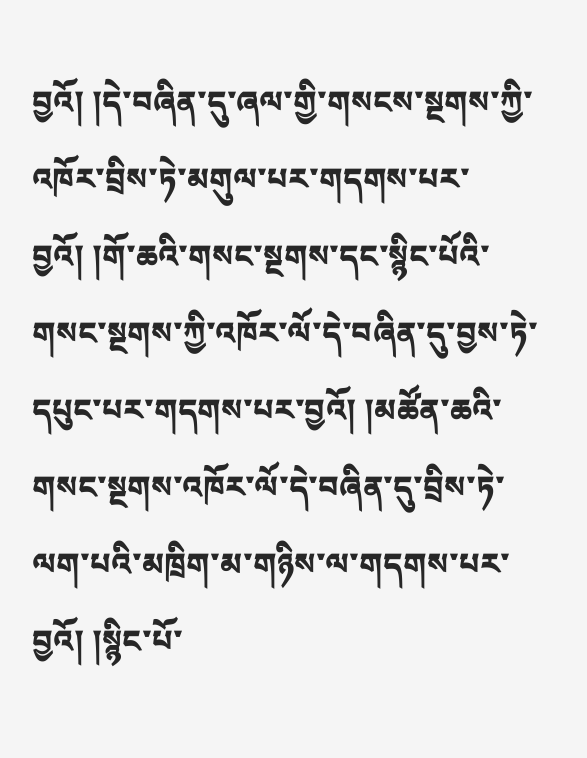བྱའོ། །དེ་བཞིན་དུ་ཞལ་གྱི་གསངས་སྔགས་ཀྱི་འཁོར་བྲིས་ཏེ་མགུལ་པར་གདགས་པར་བྱའོ། །གོ་ཆའི་གསང་སྔགས་དང་སྙིང་པོའི་གསང་སྔགས་ཀྱི་འཁོར་ལོ་དེ་བཞིན་དུ་བྱས་ཏེ་དཔུང་པར་གདགས་པར་བྱའོ། །མཚོན་ཆའི་གསང་སྔགས་འཁོར་ལོ་དེ་བཞིན་དུ་བྲིས་ཏེ་ལག་པའི་མཁྲིག་མ་གཉིས་ལ་གདགས་པར་བྱའོ། །སྙིང་པོ་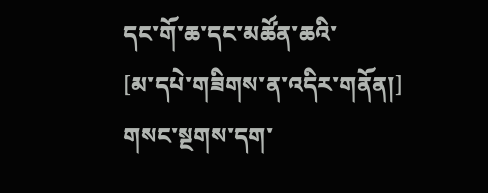དང་གོ་ཆ་དང་མཚོན་ཆའི་
[མ་དཔེ་གཟིགས་ན་འདིར་གནོན།]
གསང་སྔགས་དག་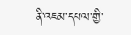ནི་འཇམ་དཔལ་གྱི་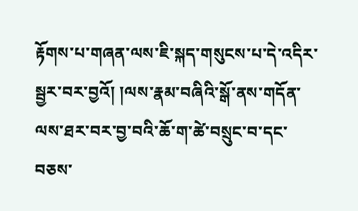རྟོགས་པ་གཞན་ལས་ཇི་སྐད་གསུངས་པ་དེ་འདིར་སྦྱར་བར་བྱའོ། །ལས་རྣམ་བཞིའི་སྒོ་ནས་གདོན་ལས་ཐར་བར་བྱ་བའི་ཆོ་ག་ཚེ་བསྲུང་བ་དང་བཅས་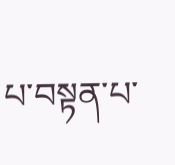པ་བསྟན་པ་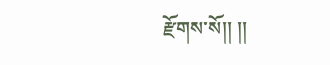རྫོགས་སོ།། །།